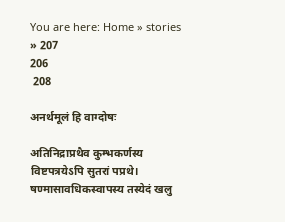You are here: Home » stories » 207
206
 208

अनर्थमूलं हि वाग्दोषः

अतिनिद्राप्रथैव कुम्भकर्णस्य विष्टपत्रयेऽपि सुतरां पप्रथे। षण्मासावधिकस्वापस्य तस्येदं खलु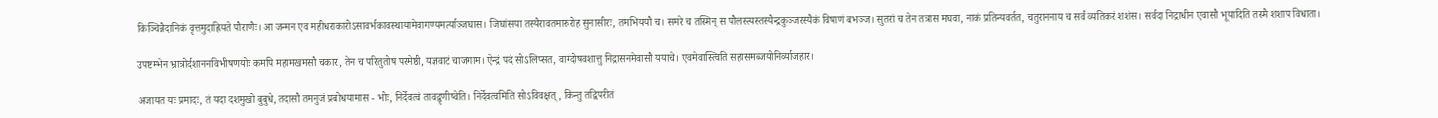किञ्चिन्नैदानिकं वृत्तमुदाह्रियते पौराणैः। आ जन्मन एव महीधराकारोऽसावर्भकावस्थायामेवागण्यमर्त्याञ्जघास। जिघांसया तस्यैरावतमारुरोह सुनासीरः, तमभिययौ च। समरे च तस्मिन् स पौलस्त्यस्तस्यैन्द्रकुञ्जरस्यैकं विषाणं बभञ्ज। सुतरां च तेन तत्रास मघवा, नाकं प्रतिन्यवर्तत, चतुराननाय च सर्वं व्यतिकरं शशंस। सर्वदा निद्राधीन एवासौ भूयादिति तस्मै शशाप विधाता।

उपष्टम्भेन भ्रात्रोर्दशाननविभीषणयोः कमपि महामखमसौ चकार, तेन च परितुतोष परमेष्ठी, यज्ञवाटं चाजगाम। ऐन्द्रं पदं सोऽलिप्सत, वाग्दोषवशात्तु निद्रासनमेवासौ ययाचे। एवमेवास्त्विति सहासमब्जयोनिर्व्याजहार।

अजायत यः प्रमादः, तं यदा दशमुखो बुबुधे, तदासौ तमनुजं प्रबोधयामास - भोः, निर्देवत्वं तावद्वृणीष्वेति। निर्देवत्वमिति सोऽविवक्षत्, किन्तु तद्विपरीतं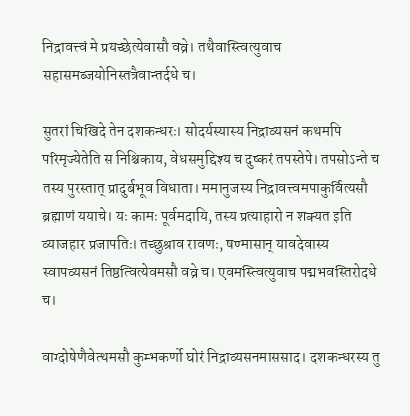निद्रावत्त्वं मे प्रयच्छेत्येवासौ वव्रे। तथैवास्त्वित्युवाच सहासमब्जयोनिस्तत्रैवान्तर्दधे च।

सुतरां चिखिदे तेन दशकन्धरः। सोदर्यस्यास्य निद्राव्यसनं कथमपि परिमृज्येतेति स निश्चिकाय, वेधसमुद्दिश्य च दुष्करं तपस्तेपे। तपसोऽन्ते च तस्य पुरस्तात् प्रादुर्बभूव विधाता। ममानुजस्य निद्रावत्त्वमपाकुर्वित्यसौ ब्रह्माणं ययाचे। यः कामः पूर्वमदायि, तस्य प्रत्याहारो न शक्यत इति व्याजहार प्रजापतिः। तच्छुश्राव रावणः, षण्मासान् यावदेवास्य स्वापव्यसनं तिष्ठत्वित्येवमसौ वव्रे च। एवमस्त्वित्युवाच पद्मभवस्तिरोदधे च।

वाग्दोषेणैवेत्थमसौ कुम्भकर्णो घोरं निद्राव्यसनमाससाद। दशकन्धरस्य तु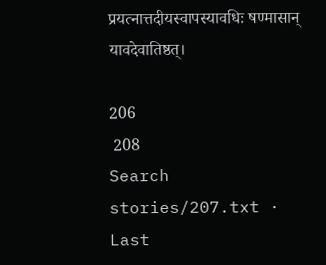प्रयत्नात्तदीयस्वापस्यावधिः षण्मासान् यावदेवातिष्ठत्।

206
 208
Search
stories/207.txt · Last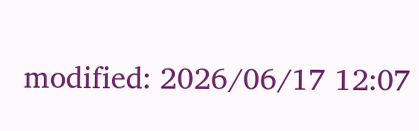modified: 2026/06/17 12:07